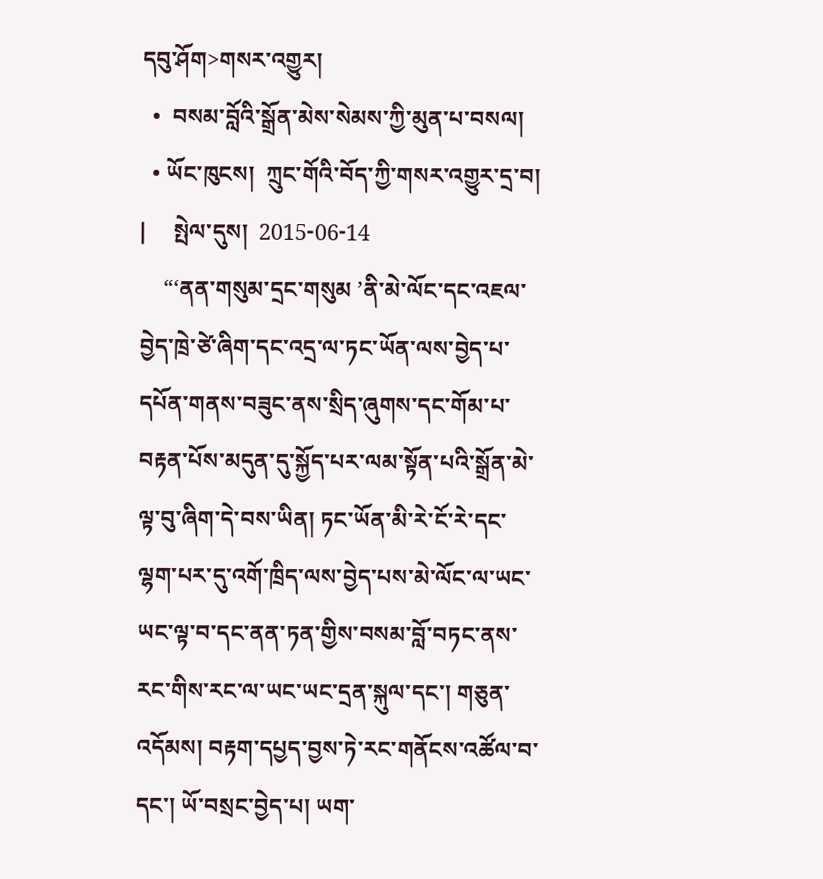དབུ་ཤོག>གསར་འགྱུར།
  •  བསམ་བློའི་སྒྲོན་མེས་སེམས་ཀྱི་མུན་པ་བསལ།
  • ཡོང་ཁུངས།  ཀྲུང་གོའི་བོད་ཀྱི་གསར་འགྱུར་དྲ་བ།   |     སྤེལ་དུས།  2015-06-14
    “‘ནན་གསུམ་དྲང་གསུམ ’ནི་མེ་ལོང་དང་འཇལ་བྱེད་ཁྲེ་ཙེ་ཞིག་དང་འདྲ་ལ་ཏང་ཡོན་ལས་བྱེད་པ་དཔོན་གནས་བཟུང་ནས་སྲིད་ཞུགས་དང་གོམ་པ་བརྟན་པོས་མདུན་དུ་སྐྱོད་པར་ལམ་སྟོན་པའི་སྒྲོན་མེ་ལྟ་བུ་ཞིག་དེ་བས་ཡིན། ཏང་ཡོན་མི་རེ་ངོ་རེ་དང་ལྷག་པར་དུ་འགོ་ཁྲིད་ལས་བྱེད་པས་མེ་ལོང་ལ་ཡང་ཡང་ལྟ་བ་དང་ནན་ཏན་གྱིས་བསམ་བློ་བཏང་ནས་རང་གིས་རང་ལ་ཡང་ཡང་དྲན་སྐུལ་དང་། གཅུན་འདོམས། བརྟག་དཔྱད་བྱས་ཏེ་རང་གནོངས་འཚོལ་བ་དང་། ཡོ་བསྲང་བྱེད་པ། ཡག་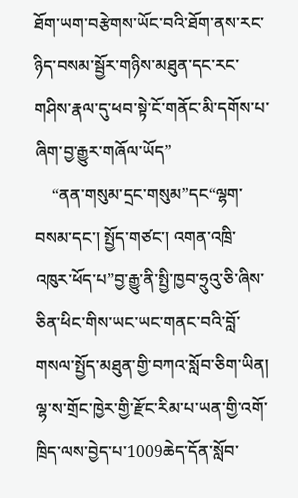ཐོག་ཡག་བརྩེགས་ཡོང་བའི་ཐོག་ནས་རང་ཉིད་བསམ་སྦྱོར་གཉིས་མཐུན་དང་རང་གཤིས་རྣལ་དུ་ཕབ་སྟེ་ངོ་གནོང་མི་དགོས་པ་ཞིག་བྱ་རྒྱུར་གཞོལ་ཡོད”
    “ནན་གསུམ་དྲང་གསུམ”དང“ལྷག་བསམ་དང་། སྤྱོད་གཙང་། འགན་འཁྲི་འཁུར་ཕོད་པ”བྱ་རྒྱུ་ནི་སྤྱི་ཁྱབ་ཧྲུའུ་ཅི་ཞིས་ཅིན་ཕིང་གིས་ཡང་ཡང་གནང་བའི་བློ་གསལ་སྤྱོད་མཐུན་གྱི་བཀའ་སློབ་ཅིག་ཡིན། ལྷ་ས་གྲོང་ཁྱེར་གྱི་རྫོང་རིམ་པ་ཡན་གྱི་འགོ་ཁྲིད་ལས་བྱེད་པ་1009ཆེད་དོན་སློབ་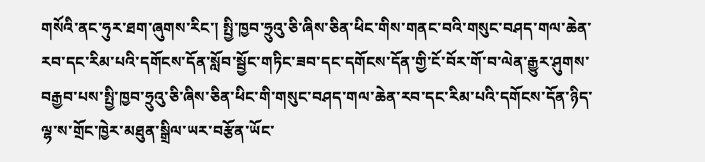གསོའི་ནང་ཧུར་ཐག་ཞུགས་རིང་། སྤྱི་ཁྱབ་ཧྲུའུ་ཅི་ཞིས་ཅིན་ཕིང་གིས་གནང་བའི་གསུང་བཤད་གལ་ཆེན་རབ་དང་རིམ་པའི་དགོངས་དོན་སློབ་སྦྱོང་གཏིང་ཟབ་དང་དགོངས་དོན་གྱི་ངོ་བོར་གོ་བ་ལེན་རྒྱུར་ཤུགས་བརྒྱབ་པས་སྤྱི་ཁྱབ་ཧྲུའུ་ཅི་ཞིས་ཅིན་ཕིང་གི་གསུང་བཤད་གལ་ཆེན་རབ་དང་རིམ་པའི་དགོངས་དོན་ཉིད་ལྷ་ས་གྲོང་ཁྱེར་མཐུན་སྒྲིལ་ཡར་བརྩོན་ཡོང་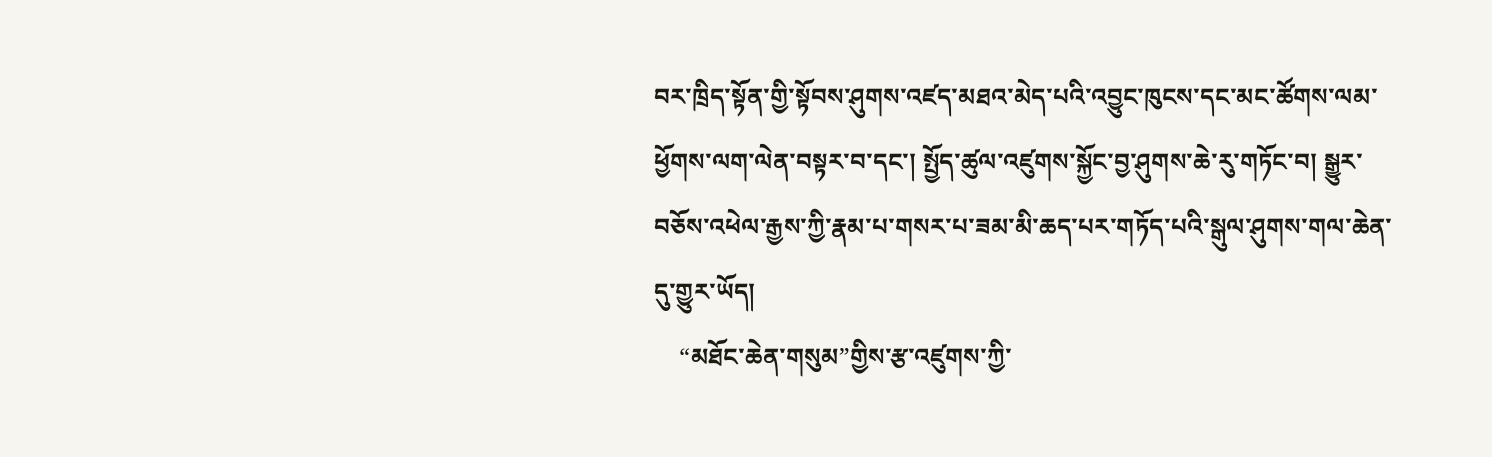བར་ཁྲིད་སྟོན་གྱི་སྟོབས་ཤུགས་འཛད་མཐའ་མེད་པའི་འབྱུང་ཁུངས་དང་མང་ཚོགས་ལམ་ཕྱོགས་ལག་ལེན་བསྟར་བ་དང་། སྤྱོད་ཚུལ་འཛུགས་སྐྱོང་བྱ་ཤུགས་ཆེ་རུ་གཏོང་བ། སྒྱུར་བཅོས་འཕེལ་རྒྱས་ཀྱི་རྣམ་པ་གསར་པ་ཟམ་མི་ཆད་པར་གཏོད་པའི་སྒུལ་ཤུགས་གལ་ཆེན་དུ་གྱུར་ཡོད།
    “མཐོང་ཆེན་གསུམ”གྱིས་རྩ་འཛུགས་ཀྱི་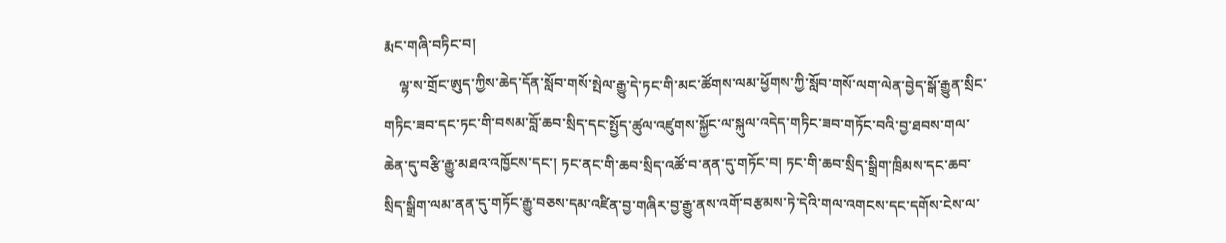རྨང་གཞི་བཏིང་བ།
    ལྷ་ས་གྲོང་ཨུད་ཀྱིས་ཆེད་དོན་སློབ་གསོ་སྤེལ་རྒྱུ་དེ་ཏང་གི་མང་ཚོགས་ལམ་ཕྱོགས་ཀྱི་སློབ་གསོ་ལག་ལེན་བྱེད་སྒོ་རྒྱུན་སྲིང་གཏིང་ཟབ་དང་ཏང་གི་བསམ་བློ་ཆབ་སྲིད་དང་སྤྱོད་ཚུལ་འཛུགས་སྐྱོང་ལ་སྐུལ་འདེད་གཏིང་ཟབ་གཏོང་བའི་བྱ་ཐབས་གལ་ཆེན་དུ་བརྩི་རྒྱུ་མཐའ་འཁྱོངས་དང་། ཏང་ནང་གི་ཆབ་སྲིད་འཚོ་བ་ནན་དུ་གཏོང་བ། ཏང་གི་ཆབ་སྲིད་སྒྲིག་ཁྲིམས་དང་ཆབ་སྲིད་སྒྲིག་ལམ་ནན་དུ་གཏོང་རྒྱུ་བཅས་དམ་འཛིན་བྱ་གཞིར་བྱ་རྒྱུ་ནས་འགོ་བརྩམས་ཏེ་དེའི་གལ་འགངས་དང་དགོས་ངེས་ལ་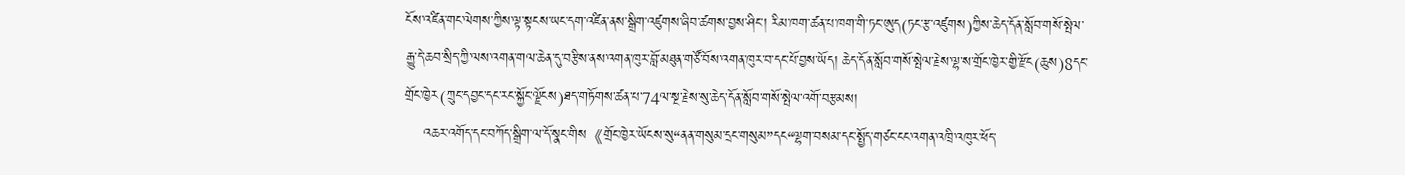ངོས་འཛིན་གང་ལེགས་ཀྱིས་ལྟ་སྟངས་ཡང་དག་འཛིན་ནས་སྒྲིག་འཛུགས་ཞིབ་ཚགས་བྱས་ཤིང་། རིམ་ཁག་ཚན་པ་ཁག་གི་ཏང་ཨུད(ཏང་རྩ་འཛུགས)ཀྱིས་ཆེད་དོན་སློབ་གསོ་སྤེལ་རྒྱུ་དེ་ཆབ་སྲིད་ཀྱི་ལས་འགན་གལ་ཆེན་དུ་བརྩིས་ནས་འགན་ཁུར་བློ་མཐུན་གཙོ་བོས་འགན་ཁུར་བ་དང་པོ་བྱས་ཡོད། ཆེད་དོན་སློབ་གསོ་སྤེལ་རྗེས་ལྷ་ས་གྲོང་ཁྱེར་གྱི་རྫོང(ཆུས)8དང་གྲོང་ཁྱེར(ཀྲུང་དབྱང་དང་རང་སྐྱོང་ལྗོངས)ཐད་གཏོགས་ཚན་པ་74ལ་སྔ་རྗེས་སུ་ཆེད་དོན་སློབ་གསོ་སྤེལ་འགོ་བརྩམས།
    འཆར་འགོད་དང་བཀོད་སྒྲིག་ལ་དོ་སྣང་གིས《གྲོང་ཁྱེར་ཡོངས་སུ“ནན་གསུམ་དྲང་གསུམ”དང“ལྷག་བསམ་དང་སྤྱོད་གཙང་ངང་འགན་འཁྲི་འཁུར་ཕོད་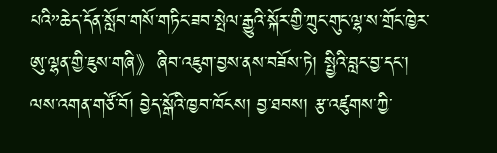པའི”ཆེད་དོན་སློབ་གསོ་གཏིང་ཟབ་སྤེལ་རྒྱུའི་སྐོར་གྱི་ཀྲུང་གུང་ལྷ་ས་གྲོང་ཁྱེར་ཨུ་ལྷན་གྱི་ཇུས་གཞི》ཞིབ་འཇུག་བྱས་ནས་བཟོས་ཏེ། སྤྱིའི་བླང་བྱ་དང་། ལས་འགན་གཙོ་བོ། བྱེད་སྒོའི་ཁྱབ་ཁོངས། བྱ་ཐབས། རྩ་འཛུགས་ཀྱི་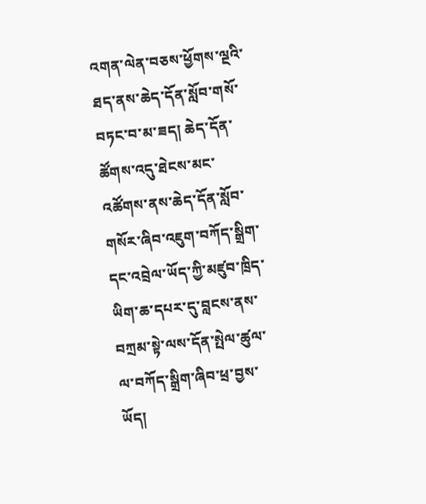འགན་ལེན་བཅས་ཕྱོགས་ལྔའི་ཐད་ནས་ཆེད་དོན་སློབ་གསོ་བཏང་བ་མ་ཟད། ཆེད་དོན་ཚོགས་འདུ་ཐེངས་མང་འཚོགས་ནས་ཆེད་དོན་སློབ་གསོར་ཞིབ་འཇུག་བཀོད་སྒྲིག་དང་འབྲེལ་ཡོད་ཀྱི་མཛུབ་ཁྲིད་ཡིག་ཆ་དཔར་དུ་བླངས་ནས་བཀྲམ་སྟེ་ལས་དོན་སྤེལ་ཚུལ་ལ་བཀོད་སྒྲིག་ཞིབ་ཕྲ་བྱས་ཡོད།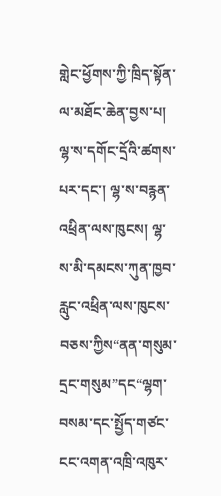གླེང་ཕྱོགས་ཀྱི་ཁྲིད་སྟོན་ལ་མཐོང་ཆེན་བྱས་པ། ལྷ་ས་དགོང་དྲོའི་ཚགས་པར་དང་། ལྷ་ས་བརྙན་འཕྲིན་ལས་ཁུངས། ལྷ་ས་མི་དམངས་ཀུན་ཁྱབ་རླུང་འཕྲིན་ལས་ཁུངས་བཅས་ཀྱིས“ནན་གསུམ་དྲང་གསུམ”དང“ལྷག་བསམ་དང་སྤྱོད་གཙང་ངང་འགན་འཁྲི་འཁུར་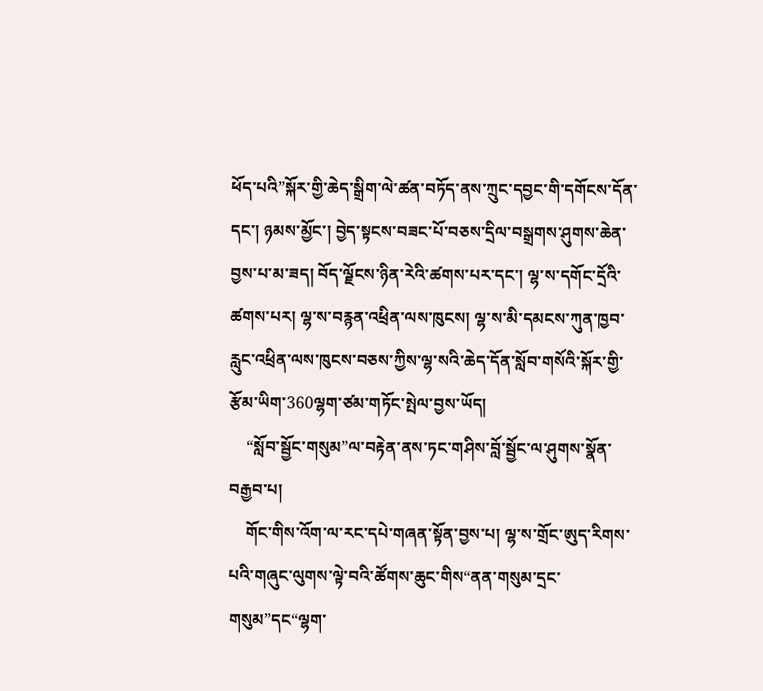ཕོད་པའི”སྐོར་གྱི་ཆེད་སྒྲིག་ལེ་ཚན་བཏོད་ནས་ཀྲུང་དབྱང་གི་དགོངས་དོན་དང་། ཉམས་མྱོང་། བྱེད་སྟངས་བཟང་པོ་བཅས་དྲིལ་བསྒྲགས་ཤུགས་ཆེན་བྱས་པ་མ་ཟད། བོད་ལྗོངས་ཉིན་རེའི་ཚགས་པར་དང་། ལྷ་ས་དགོང་དྲོའི་ཚགས་པར། ལྷ་ས་བརྙན་འཕྲིན་ལས་ཁུངས། ལྷ་ས་མི་དམངས་ཀུན་ཁྱབ་རླུང་འཕྲིན་ལས་ཁུངས་བཅས་ཀྱིས་ལྷ་སའི་ཆེད་དོན་སློབ་གསོའི་སྐོར་གྱི་རྩོམ་ཡིག་360ལྷག་ཙམ་གཏོང་སྤེལ་བྱས་ཡོད།
    “སློབ་སྦྱོང་གསུམ”ལ་བརྟེན་ནས་ཏང་གཤིས་བློ་སྦྱོང་ལ་ཤུགས་སྣོན་བརྒྱབ་པ།
    གོང་གིས་འོག་ལ་རང་དཔེ་གཞན་སྟོན་བྱས་པ། ལྷ་ས་གྲོང་ཨུད་རིགས་པའི་གཞུང་ལུགས་ལྟེ་བའི་ཚོགས་ཆུང་གིས“ནན་གསུམ་དྲང་གསུམ”དང“ལྷག་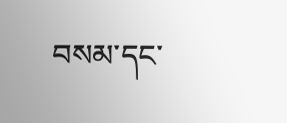བསམ་དང་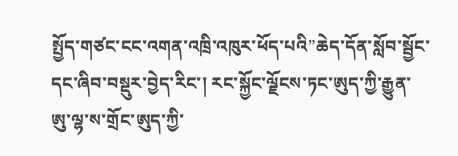སྤྱོད་གཙང་ངང་འགན་འཁྲི་འཁུར་ཕོད་པའི”ཆེད་དོན་སློབ་སྦྱོང་དང་ཞིབ་བསྡུར་བྱེད་རིང་། རང་སྐྱོང་ལྗོངས་ཏང་ཨུད་ཀྱི་རྒྱུན་ཨུ་ལྷ་ས་གྲོང་ཨུད་ཀྱི་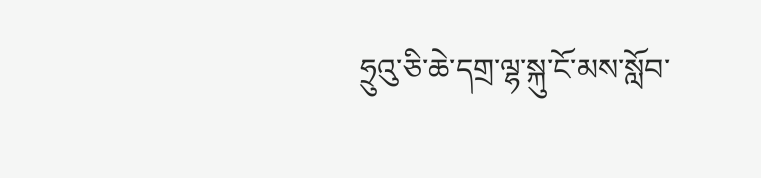ཧྲུའུ་ཅི་ཆེ་དགྲ་ལྷ་སྐུ་ངོ་མས་སློབ་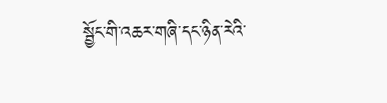སྦྱོང་གི་འཆར་གཞི་དང་ཉིན་རེའི་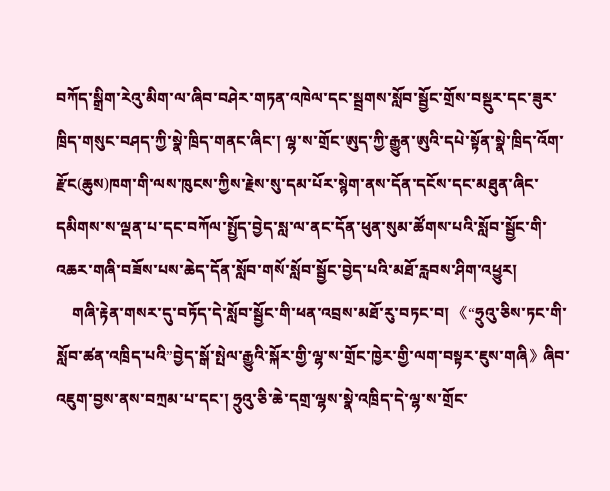བཀོད་སྒྲིག་རེའུ་མིག་ལ་ཞིབ་བཤེར་གཏན་འཁེལ་དང་སྦྲགས་སློབ་སྦྱོང་གྲོས་བསྡུར་དང་ཟུར་ཁྲིད་གསུང་བཤད་ཀྱི་སྣེ་ཁྲིད་གནང་ཞིང་། ལྷ་ས་གྲོང་ཨུད་ཀྱི་རྒྱུན་ཨུའི་དཔེ་སྟོན་སྣེ་ཁྲིད་འོག་རྫོང(ཆུས)ཁག་གི་ལས་ཁུངས་ཀྱིས་རྗེས་སུ་དམ་པོར་སྙེག་ནས་དོན་དངོས་དང་མཐུན་ཞིང་དམིགས་ས་ལྡན་པ་དང་བཀོལ་སྤྱོད་བྱེད་སླ་ལ་ནང་དོན་ཕུན་སུམ་ཚོགས་པའི་སློབ་སྦྱོང་གི་འཆར་གཞི་བཟོས་པས་ཆེད་དོན་སློབ་གསོ་སློབ་སྦྱོང་བྱེད་པའི་མཐོ་རླབས་ཤིག་འཕྱུར།
    གཞི་རྟེན་གསར་དུ་བཏོད་དེ་སློབ་སྦྱོང་གི་ཕན་འབྲས་མཐོ་རུ་བཏང་བ། 《“ཧྲུའུ་ཅིས་ཏང་གི་སློབ་ཚན་འཁྲིད་པའི”བྱེད་སྒོ་སྤེལ་རྒྱུའི་སྐོར་གྱི་ལྷ་ས་གྲོང་ཁྱེར་གྱི་ལག་བསྟར་ཇུས་གཞི》ཞིབ་འཇུག་བྱས་ནས་བཀྲམ་པ་དང་། ཧྲུའུ་ཅི་ཆེ་དགྲ་ལྷས་སྣེ་འཁྲིད་དེ་ལྷ་ས་གྲོང་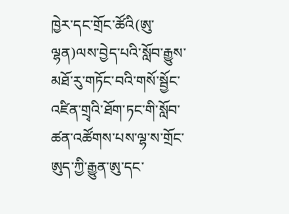ཁྱེར་དང་གྲོང་ཚོའི(ཨུ་ལྷན)ལས་བྱེད་པའི་སློབ་རྒྱུས་མཐོ་རུ་གཏོང་བའི་གསོ་སྦྱོང་འཛིན་གྲྭའི་ཐོག་ཏང་གི་སློབ་ཚན་འཚོགས་པས་ལྷ་ས་གྲོང་ཨུད་ཀྱི་རྒྱུན་ཨུ་དང་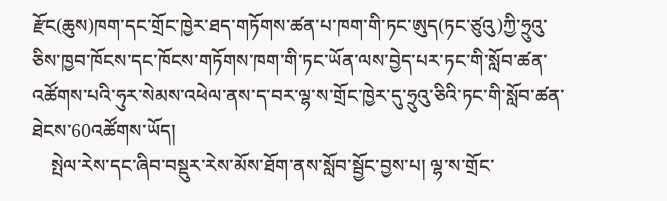རྫོང(ཆུས)ཁག་དང་གྲོང་ཁྱེར་ཐད་གཏོགས་ཚན་པ་ཁག་གི་ཏང་ཨུད(ཏང་ཙུའུ)ཀྱི་ཧྲུའུ་ཅིས་ཁྱབ་ཁོངས་དང་ཁོངས་གཏོགས་ཁག་གི་ཏང་ཡོན་ལས་བྱེད་པར་ཏང་གི་སློབ་ཚན་འཚོགས་པའི་ཧུར་སེམས་འཕེལ་ནས་ད་བར་ལྷ་ས་གྲོང་ཁྱེར་དུ་ཧྲུའུ་ཅིའི་ཏང་གི་སློབ་ཚན་ཐེངས་60འཚོགས་ཡོད།
    སྤེལ་རེས་དང་ཞིབ་བསྡུར་རེས་མོས་ཐོག་ནས་སློབ་སྦྱོང་བྱས་པ། ལྷ་ས་གྲོང་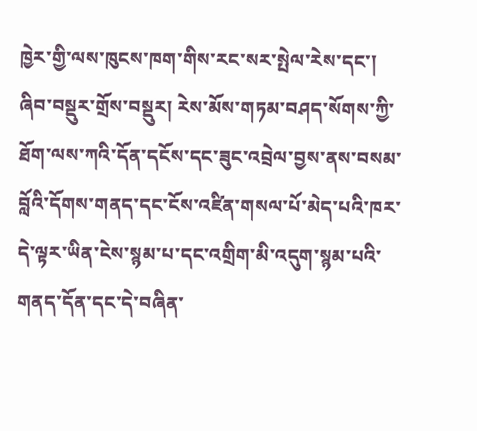ཁྱེར་གྱི་ལས་ཁུངས་ཁག་གིས་རང་སར་སྤེལ་རེས་དང་། ཞིབ་བསྡུར་གྲོས་བསྡུར། རེས་མོས་གཏམ་བཤད་སོགས་ཀྱི་ཐོག་ལས་ཀའི་དོན་དངོས་དང་ཟུང་འབྲེལ་བྱས་ནས་བསམ་བློའི་དོགས་གནད་དང་ངོས་འཛིན་གསལ་པོ་མེད་པའི་ཁར་དེ་ལྟར་ཡིན་ངེས་སྙམ་པ་དང་འགྲིག་མི་འདུག་སྙམ་པའི་གནད་དོན་དང་དེ་བཞིན་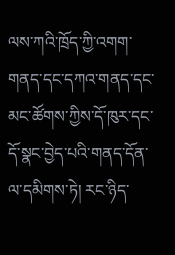ལས་ཀའི་ཁྲོད་ཀྱི་འགག་གནད་དང་དཀའ་གནད་དང་མང་ཚོགས་ཀྱིས་དོ་ཁུར་དང་དོ་སྣང་བྱེད་པའི་གནད་དོན་ལ་དམིགས་ཏེ། རང་ཉིད་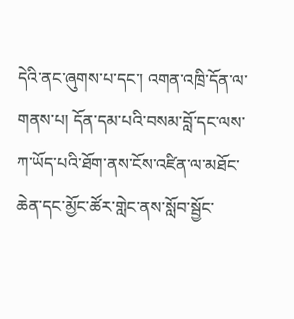དེའི་ནང་ཞུགས་པ་དང་། འགན་འཁྲི་དོན་ལ་གནས་པ། དོན་དམ་པའི་བསམ་བློ་དང་ལས་ཀ་ཡོད་པའི་ཐོག་ནས་ངོས་འཛིན་ལ་མཐོང་ཆེན་དང་མྱོང་ཚོར་གླེང་ནས་སློབ་སྦྱོང་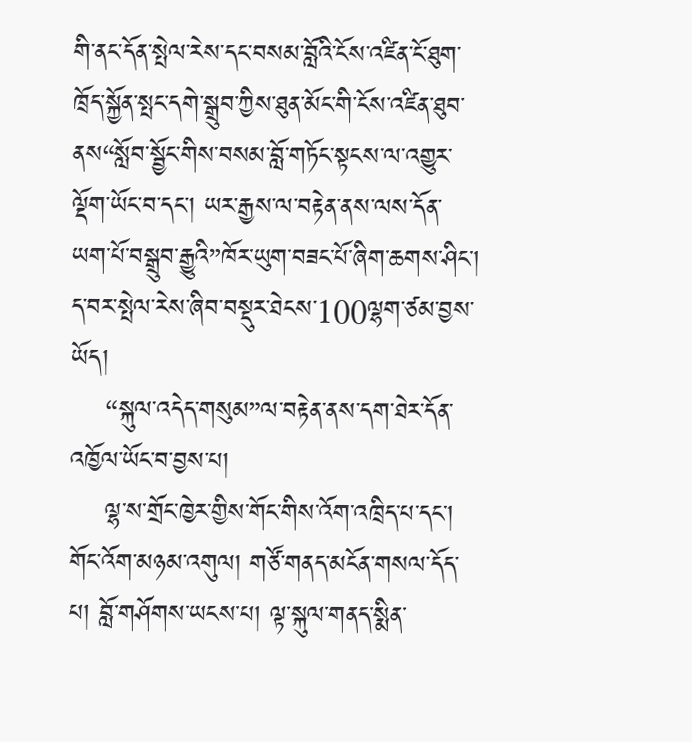གི་ནང་དོན་སྤེལ་རེས་དང་བསམ་བློའི་ངོས་འཛིན་ངོ་ཐུག་ཁྲོད་སྐྱོན་སྤང་དགེ་སྒྲུབ་ཀྱིས་ཐུན་མོང་གི་ངོས་འཛིན་ཐུབ་ནས“སློབ་སྦྱོང་གིས་བསམ་བློ་གཏོང་སྟངས་ལ་འགྱུར་ལྡོག་ཡོང་བ་དང་། ཡར་རྒྱས་ལ་བརྟེན་ནས་ལས་དོན་ཡག་པོ་བསྒྲུབ་རྒྱུའི”ཁོར་ཡུག་བཟང་པོ་ཞིག་ཆགས་ཤིང་། ད་བར་སྤེལ་རེས་ཞིབ་བསྡུར་ཐེངས་100ལྷག་ཙམ་བྱས་ཡོད།
    “སྐུལ་འདེད་གསུམ”ལ་བརྟེན་ནས་དག་ཐེར་དོན་འཁྱོལ་ཡོང་བ་བྱས་པ།
    ལྷ་ས་གྲོང་ཁྱེར་གྱིས་གོང་གིས་འོག་འཁྲིད་པ་དང་། གོང་འོག་མཉམ་འགུལ། གཙོ་གནད་མངོན་གསལ་དོད་པ། བློ་གཤོགས་ཡངས་པ། ལྟ་སྐུལ་གནད་སྨིན་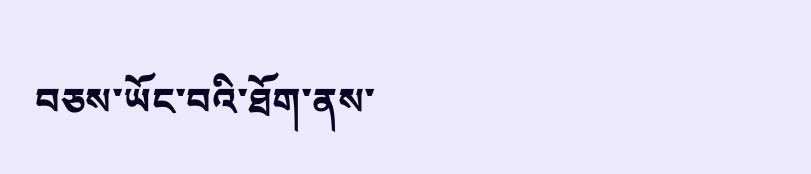བཅས་ཡོང་བའི་ཐོག་ནས་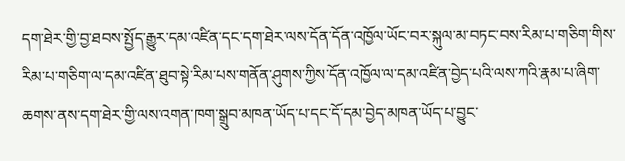དག་ཐེར་གྱི་བྱ་ཐབས་སྤྱོད་རྒྱུར་དམ་འཛིན་དང་དག་ཐེར་ལས་དོན་དོན་འཁྱོལ་ཡོང་བར་སྐུལ་མ་བཏང་བས་རིམ་པ་གཅིག་གིས་རིམ་པ་གཅིག་ལ་དམ་འཛིན་ཐུབ་སྟེ་རིམ་པས་གནོན་ཤུགས་ཀྱིས་དོན་འཁྱོལ་ལ་དམ་འཛིན་བྱེད་པའི་ལས་ཀའི་རྣམ་པ་ཞིག་ཆགས་ནས་དག་ཐེར་གྱི་ལས་འགན་ཁག་སྒྲུབ་མཁན་ཡོད་པ་དང་དོ་དམ་བྱེད་མཁན་ཡོད་པ་བྱུང་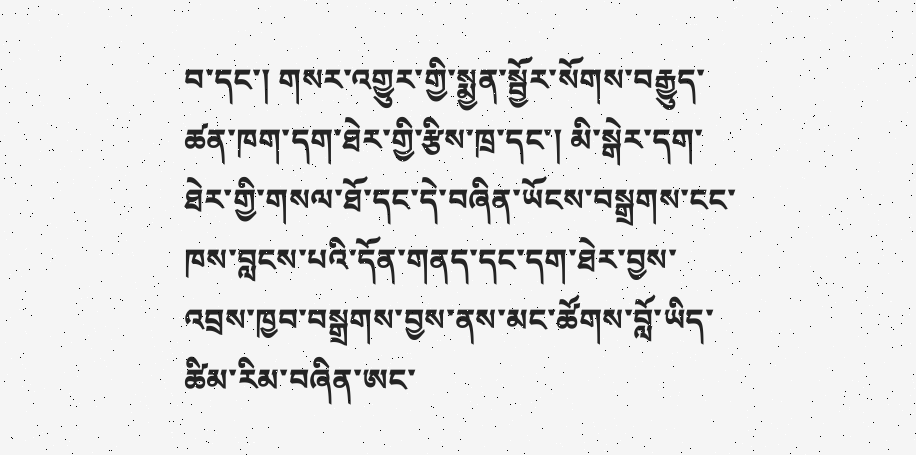བ་དང་། གསར་འགྱུར་གྱི་སྨྱན་སྦྱོར་སོགས་བརྒྱུད་ཚན་ཁག་དག་ཐེར་གྱི་རྩིས་ཁྲ་དང་། མི་སྒེར་དག་ཐེར་གྱི་གསལ་ཐོ་དང་དེ་བཞིན་ཡོངས་བསྒྲགས་ངང་ཁས་བླངས་པའི་དོན་གནད་དང་དག་ཐེར་བྱས་འབྲས་ཁྱབ་བསྒྲགས་བྱས་ནས་མང་ཚོགས་བློ་ཡིད་ཚིམ་རིམ་བཞིན་ཨང་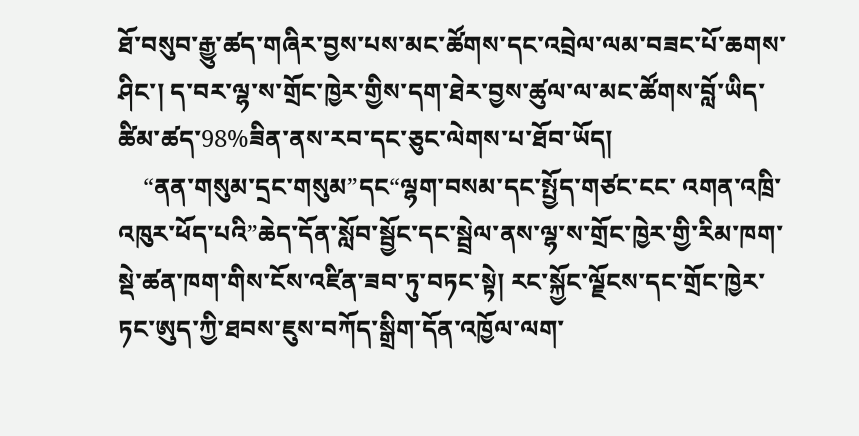ཐོ་བསུབ་རྒྱུ་ཚད་གཞིར་བྱས་པས་མང་ཚོགས་དང་འབྲེལ་ལམ་བཟང་པོ་ཆགས་ཤིང་། ད་བར་ལྷ་ས་གྲོང་ཁྱེར་གྱིས་དག་ཐེར་བྱས་ཚུལ་ལ་མང་ཚོགས་བློ་ཡིད་ཚིམ་ཚད་98%ཟིན་ནས་རབ་དང་ཅུང་ལེགས་པ་ཐོབ་ཡོད།
    “ནན་གསུམ་དྲང་གསུམ”དང“ལྷག་བསམ་དང་སྤྱོད་གཙང་ངང་ འགན་འཁྲི་འཁུར་ཕོད་པའི”ཆེད་དོན་སློབ་སྦྱོང་དང་སྦྲེལ་ནས་ལྷ་ས་གྲོང་ཁྱེར་གྱི་རིམ་ཁག་སྡེ་ཚན་ཁག་གིས་ངོས་འཛིན་ཟབ་ཏུ་བཏང་སྟེ། རང་སྐྱོང་ལྗོངས་དང་གྲོང་ཁྱེར་ཏང་ཨུད་ཀྱི་ཐབས་ཇུས་བཀོད་སྒྲིག་དོན་འཁྱོལ་ལག་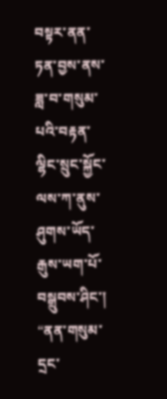བསྟར་ནན་ཏན་བྱས་ནས་ཟླ་བ་གསུམ་པའི་བརྟན་ལྷིང་སྲུང་སྐྱོང་ལས་ཀ་ནུས་ཤུགས་ཡོད་རྒུས་ཡག་པོ་བསྒྲུབས་ཤིང་། “ནན་གསུམ་དྲང་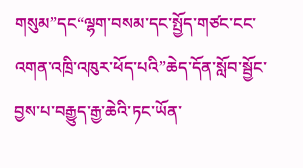གསུམ”དང“ལྷག་བསམ་དང་སྤྱོད་གཙང་ངང་ འགན་འཁྲི་འཁུར་ཕོད་པའི”ཆེད་དོན་སློབ་སྦྱོང་བྱས་པ་བརྒྱུད་རྒྱ་ཆེའི་ཏང་ཡོན་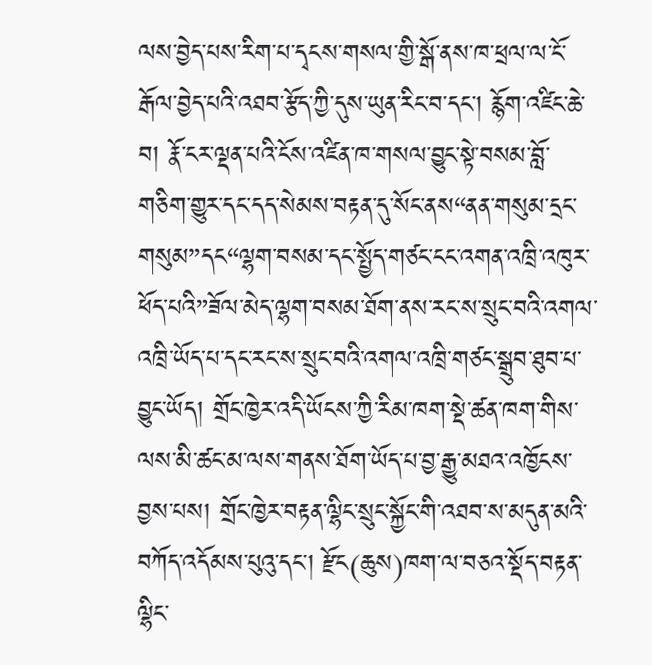ལས་བྱེད་པས་རིག་པ་དྭངས་གསལ་གྱི་སྒོ་ནས་ཁ་ཕྲལ་ལ་ངོ་རྒོལ་བྱེད་པའི་འཐབ་རྩོད་ཀྱི་དུས་ཡུན་རིང་བ་དང་། རྙོག་འཛིང་ཆེ་བ། རྣོ་ངར་ལྡན་པའི་ངོས་འཛིན་ཁ་གསལ་བྱུང་སྟེ་བསམ་བློ་གཅིག་གྱུར་དང་དད་སེམས་བརྟན་དུ་སོང་ནས“ནན་གསུམ་དྲང་གསུམ”དང“ལྷག་བསམ་དང་སྤྱོད་གཙང་ངང་འགན་འཁྲི་འཁུར་ཕོད་པའི”ཟོལ་མེད་ལྷག་བསམ་ཐོག་ནས་རང་ས་སྲུང་བའི་འགལ་འཁྲི་ཡོད་པ་དང་རང་ས་སྲུང་བའི་འགལ་འཁྲི་གཙང་སྒྲུབ་ཐུབ་པ་བྱུང་ཡོད། གྲོང་ཁྱེར་འདི་ཡོངས་ཀྱི་རིམ་ཁག་སྡེ་ཚན་ཁག་གིས་ལས་མི་ཚང་མ་ལས་གནས་ཐོག་ཡོད་པ་བྱ་རྒྱུ་མཐའ་འཁྱོངས་བྱས་པས། གྲོང་ཁྱེར་བརྟན་ལྷིང་སྲུང་སྐྱོང་གི་འཐབ་ས་མདུན་མའི་བཀོད་འདོམས་པུའུ་དང་། རྫོང(ཆུས)ཁག་ལ་བཅའ་སྡོད་བརྟན་ལྷིང་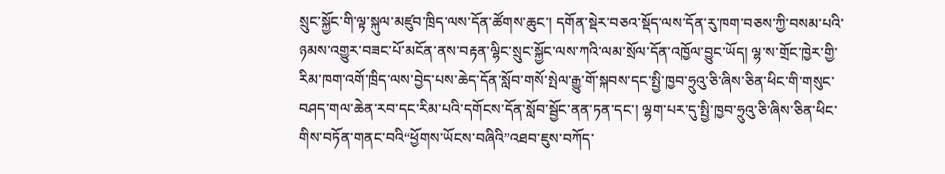སྲུང་སྐྱོང་གི་ལྟ་སྐུལ་མཛུབ་ཁྲིད་ལས་དོན་ཚོགས་ཆུང་། དགོན་སྡེར་བཅའ་སྡོད་ལས་དོན་རུ་ཁག་བཅས་ཀྱི་བསམ་པའི་ཉམས་འགྱུར་བཟང་པོ་མངོན་ནས་བརྟན་ལྷིང་སྲུང་སྐྱོང་ལས་ཀའི་ལམ་སྲོལ་དོན་འཁྱོལ་བྱུང་ཡོད། ལྷ་ས་གྲོང་ཁྱེར་གྱི་རིམ་ཁག་འགོ་ཁྲིད་ལས་བྱེད་པས་ཆེད་དོན་སློབ་གསོ་སྤེལ་རྒྱུ་གོ་སྐབས་དང་སྤྱི་ཁྱབ་ཧྲུའུ་ཅི་ཞིས་ཅིན་ཕིང་གི་གསུང་བཤད་གལ་ཆེན་རབ་དང་རིམ་པའི་དགོངས་དོན་སློབ་སྦྱོང་ནན་ཏན་དང་། ལྷག་པར་དུ་སྤྱི་ཁྱབ་ཧྲུའུ་ཅི་ཞིས་ཅིན་ཕིང་གིས་བཏོན་གནང་བའི“ཕྱོགས་ཡོངས་བཞིའི”འཐབ་ཇུས་བཀོད་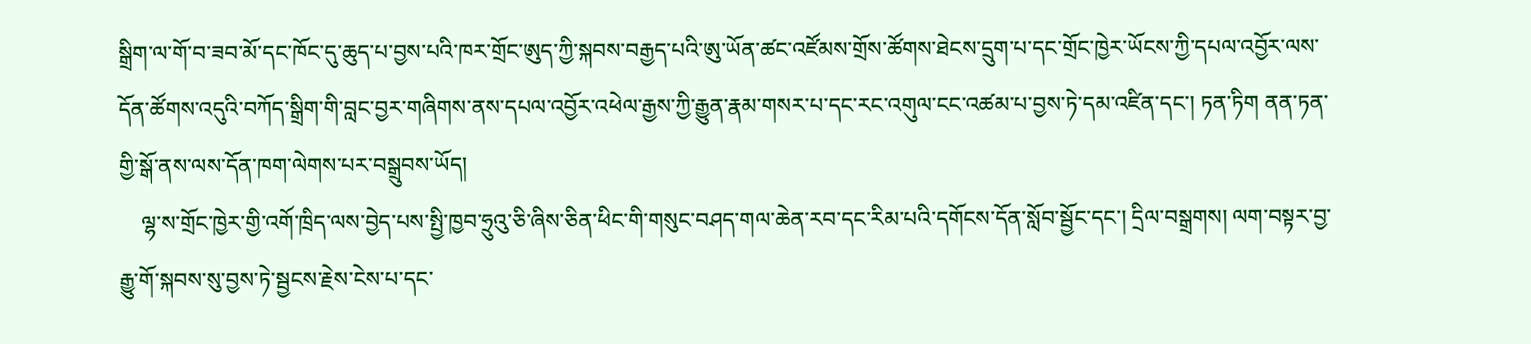སྒྲིག་ལ་གོ་བ་ཟབ་མོ་དང་ཁོང་དུ་ཆུད་པ་བྱས་པའི་ཁར་གྲོང་ཨུད་ཀྱི་སྐབས་བརྒྱད་པའི་ཨུ་ཡོན་ཚང་འཛོམས་གྲོས་ཚོགས་ཐེངས་དྲུག་པ་དང་གྲོང་ཁྱེར་ཡོངས་ཀྱི་དཔལ་འབྱོར་ལས་དོན་ཚོགས་འདུའི་བཀོད་སྒྲིག་གི་བླང་བྱར་གཞིགས་ནས་དཔལ་འབྱོར་འཕེལ་རྒྱས་ཀྱི་རྒྱུན་རྣམ་གསར་པ་དང་རང་འགུལ་ངང་འཚམ་པ་བྱས་ཏེ་དམ་འཛིན་དང་། ཏན་ཏིག ནན་ཏན་གྱི་སྒོ་ནས་ལས་དོན་ཁག་ལེགས་པར་བསྒྲུབས་ཡོད།
    ལྷ་ས་གྲོང་ཁྱེར་གྱི་འགོ་ཁྲིད་ལས་བྱེད་པས་སྤྱི་ཁྱབ་ཧྲུའུ་ཅི་ཞིས་ཅིན་ཕིང་གི་གསུང་བཤད་གལ་ཆེན་རབ་དང་རིམ་པའི་དགོངས་དོན་སློབ་སྦྱོང་དང་། དྲིལ་བསྒྲགས། ལག་བསྟར་བྱ་རྒྱུ་གོ་སྐབས་སུ་བྱས་ཏེ་སྦྱངས་རྗེས་ངེས་པ་དང་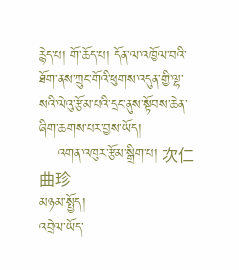རྙེད་པ། གོ་ཆོད་པ། དོན་ལ་འཁྱོལ་བའི་ཐོག་ནས་ཀྲུང་གོའི་ཕུགས་འདུན་གྱི་ལྷ་སའི་ལེའུ་རྩོམ་པའི་དྲང་ནུས་སྟོབས་ཆེན་ཞིག་ཆགས་པར་བྱས་ཡོད།
    འགན་འཁུར་རྩོམ་སྒྲིག་པ། 次仁曲珍
མཉམ་སྤྱོད།
འབྲེལ་ཡོད་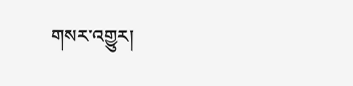གསར་འགྱུར།